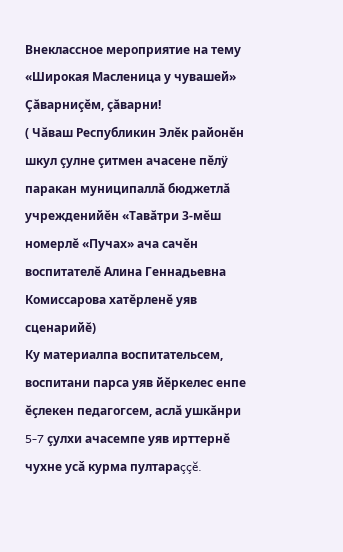Внеклассное мероприятие на тему «Широкая Масленица у чувашей»
Çăварниçĕм, çăварни!
( Чăваш Республикин Элĕк районĕн шкул çулне çитмен ачасене пĕлÿ паракан муниципаллă бюджетлă учрежденийĕн «Тавăтри 3-мĕш номерлĕ «Пучах» ача сачĕн воспитателĕ Алина Геннадьевна Комиссарова хатĕрленĕ уяв сценарийĕ)
Ку материалпа воспитательсем, воспитани парса уяв йĕркелес енпе ĕçлекен педагогсем, аслă ушкăнри 5-7 çулхи ачасемпе уяв ирттернĕ чухне усǎ курма пултараççĕ.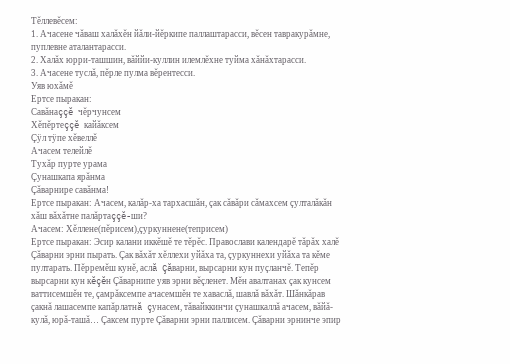Тĕллевĕсем:
1. Ачасене чăваш халăхĕн йăли-йĕркипе паллаштарасси, вĕсен тавракурăмне, пуплевне аталантарасси.
2. Халăх юрри-ташшин, вăййи-куллин илемлĕхне туйма хăнăхтарасси.
3. Ачасене туслă, пĕрле пулма вĕрентесси.
Уяв юхăмĕ
Ертсе пыракан:
Савăнаççĕ чĕрчунсем
Хĕпĕртеççĕ кайăксем
Çÿл тÿпе хĕвеллĕ
Ачасем телейлĕ
Тухăр пурте урама
Çунашкапа ярăнма
Çăварнире савăнма!
Ертсе пыракан: Ачасем, калăр-ха тархасшăн, çак сăвăри сăмахсем çулталăкăн хăш вăхăтне палăртаççĕ-ши?
Ачасем: Хĕллене(пĕрисем),çуркуннене(теприсем)
Ертсе пыракан: Эсир калани иккĕшĕ те тĕрĕс. Православи календарĕ тăрăх халĕ Çăварни эрни пырать. Çак вăхăт хĕллехи уйăха та, çуркуннехи уйăха та кĕме пултарать. Пĕрремĕш кунĕ, аслă Çăварни, вырсарни кун пуçланчĕ. Тепĕр вырсарни кун кĕçĕн Çăварнипе уяв эрни вĕçленет. Мĕн авалтанах çак кунсем ваттисемшĕн те, çамрăксемпе ачасемшĕн те хаваслă, шавлă вăхăт. Шăнкăрав çакнă лашасемпе капăрлатнă çунасем, тăвайккинчи çунашкаллă ачасем, вăйă-кулă, юрă-ташă… Çаксем пурте Çăварни эрни паллисем. Çăварни эрнинче эпир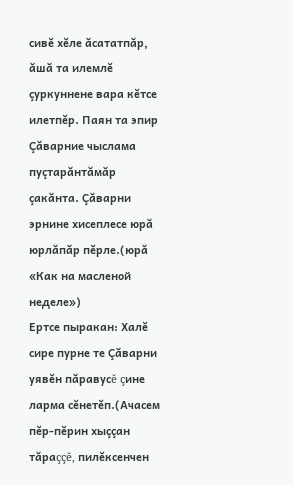сивĕ хĕле ăсататпăр, ăшă та илемлĕ çуркуннене вара кĕтсе илетпĕр. Паян та эпир Çăварние чыслама пуçтарăнтăмăр çакăнта. Çăварни эрнине хисеплесе юрă юрлăпăр пĕрле.(юрă «Как на масленой неделе»)
Ертсе пыракан: Халĕ сире пурне те Çăварни уявĕн пăравусĕ çине ларма сĕнетĕп.(Ачасем пĕр-пĕрин хыççан тăраççĕ, пилĕксенчен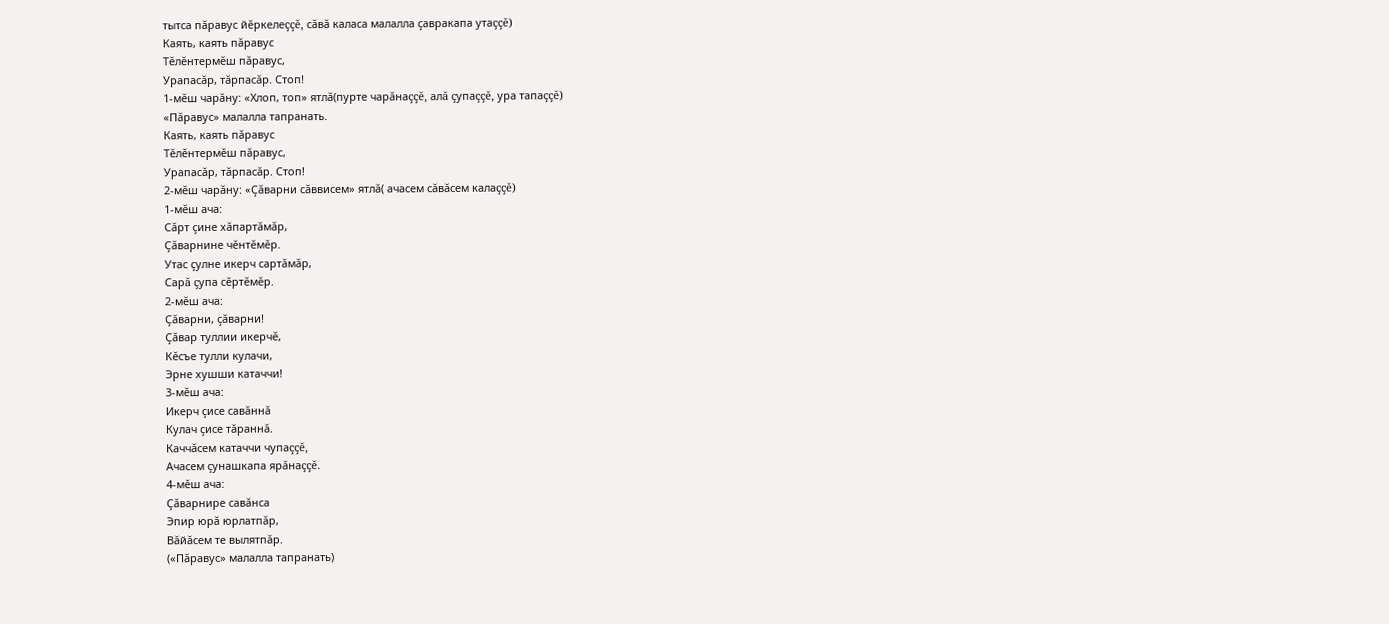тытса пăравус йĕркелеççĕ, сăвă каласа малалла çавракапа утаççĕ)
Каять, каять пăравус
Тĕлĕнтермĕш пăравус,
Урапасăр, тăрпасăр. Стоп!
1-мĕш чарăну: «Хлоп, топ» ятлă(пурте чарăнаççĕ, алă çупаççĕ, ура тапаççĕ)
«Пăравус» малалла тапранать.
Каять, каять пăравус
Тĕлĕнтермĕш пăравус,
Урапасăр, тăрпасăр. Стоп!
2-мĕш чарăну: «Çăварни сăввисем» ятлă( ачасем сăвăсем калаççĕ)
1-мĕш ача:
Сăрт çине хăпартăмăр,
Çăварнине чĕнтĕмĕр.
Утас çулне икерч сартăмăр,
Сарă çупа сĕртĕмĕр.
2-мĕш ача:
Çăварни, çăварни!
Çăвар туллии икерчĕ,
Кĕсъе тулли кулачи,
Эрне хушши катаччи!
3-мĕш ача:
Икерч çисе савăннă
Кулач çисе тăраннă.
Каччăсем катаччи чупаççĕ,
Ачасем çунашкапа ярăнаççĕ.
4-мĕш ача:
Çăварнире савăнса
Эпир юрă юрлатпăр,
Вăйăсем те вылятпăр.
(«Пăравус» малалла тапранать)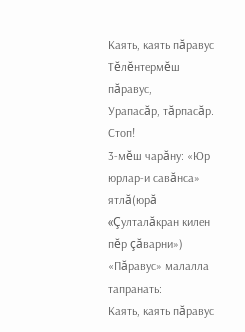Каять, каять пăравус
Тĕлĕнтермĕш пăравус,
Урапасăр, тăрпасăр. Стоп!
3-мĕш чарăну: «Юр юрлар-и савăнса» ятлă(юрă «Çулталăкран килен пĕр çăварни»)
«Пăравус» малалла тапранать:
Каять, каять пăравус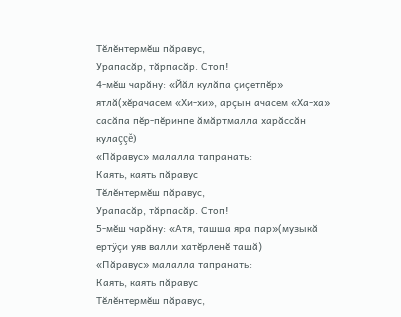Тĕлĕнтермĕш пăравус,
Урапасăр, тăрпасăр. Стоп!
4-мĕш чарăну: «Йăл кулăпа çиçетпĕр» ятлă(хĕрачасем «Хи-хи», арçын ачасем «Ха-ха» сасăпа пĕр-пĕринпе ăмăртмалла харăссăн кулаççĕ)
«Пăравус» малалла тапранать:
Каять, каять пăравус
Тĕлĕнтермĕш пăравус,
Урапасăр, тăрпасăр. Стоп!
5-мĕш чарăну: «Атя, ташша яра пар»(музыкă ертÿçи уяв валли хатĕрленĕ ташă)
«Пăравус» малалла тапранать:
Каять, каять пăравус
Тĕлĕнтермĕш пăравус,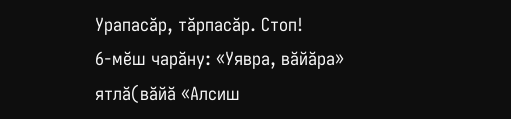Урапасăр, тăрпасăр. Стоп!
6-мĕш чарăну: «Уявра, вăйăра» ятлă(вăйă «Алсиш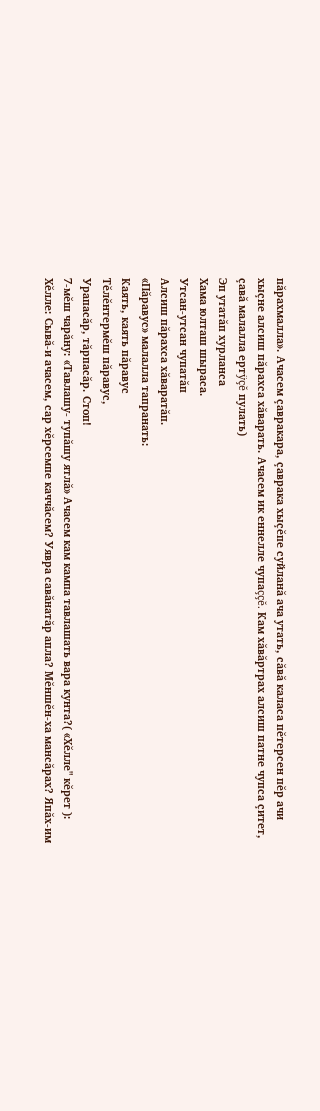пăрахмалла». Ачасем çавракара, çаврака хыçĕпе суйланă ача утать, сăвă каласа пĕтерсен пĕр ачи хыçне алсиш пăрахса хăварать. Ачасем ик еннелле чупаççĕ. Кам хăвăртрах алсиш патне чупса çитет, çавă малалла ертÿçĕ пулать)
Эп утатăп хурланса
Хама юлташ шыраса.
Утсан-утсан чупатăп
Алсиш пăрахса хăваратăп.
«Пăравус» малалла тапранать:
Каять, каять пăравус
Тĕлĕнтермĕш пăравус,
Урапасăр, тăрпасăр. Стоп!
7-мĕш чарăну: «Тавлашу- тупăшу ятлă» Ачасем кам кампа тавлашать вара кунта?( «Хĕлле" кĕрет ):
Хĕлле: Сывă-и ачасем, сар хĕрсемпе каччăсем? Уявра савăнатăр апла? Мĕншĕн-ха мансăрах? Япăх-им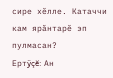сире хĕлле. Катаччи кам ярăнтарĕ эп пулмасан?
Ертÿçĕ: Ан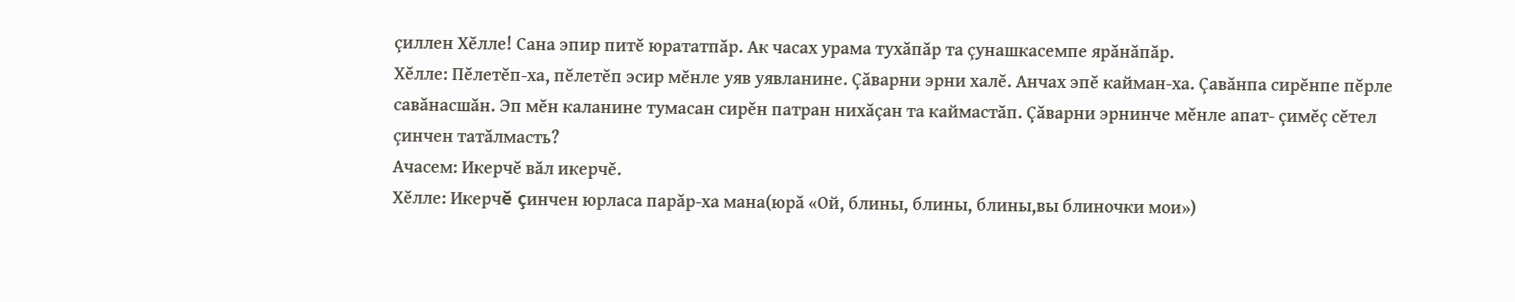çиллен Хĕлле! Сана эпир питĕ юрататпăр. Ак часах урама тухăпăр та çунашкасемпе ярăнăпăр.
Хĕлле: Пĕлетĕп-ха, пĕлетĕп эсир мĕнле уяв уявланине. Çăварни эрни халĕ. Анчах эпĕ кайман-ха. Çавăнпа сирĕнпе пĕрле савăнасшăн. Эп мĕн каланине тумасан сирĕн патран нихăçан та каймастăп. Çăварни эрнинче мĕнле апат- çимĕç сĕтел çинчен татăлмасть?
Ачасем: Икерчĕ вăл икерчĕ.
Хĕлле: Икерчĕ çинчен юрласа парăр-ха мана(юрă «Ой, блины, блины, блины,вы блиночки мои»)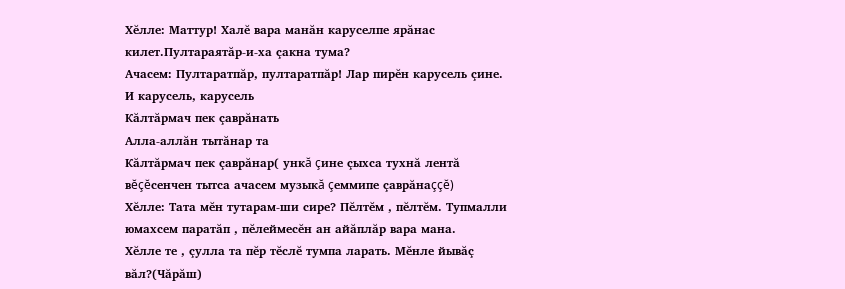Хĕлле: Маттур! Халĕ вара манăн каруселпе ярăнас килет.Пултараятăр-и-ха çакна тума?
Ачасем: Пултаратпăр, пултаратпăр! Лар пирĕн карусель çине.
И карусель, карусель
Кăлтăрмач пек çаврăнать
Алла-аллăн тытăнар та
Кăлтăрмач пек çаврăнар( ункă çине çыхса тухнă лентă вĕçĕсенчен тытса ачасем музыкă çеммипе çаврăнаççĕ)
Хĕлле: Тата мĕн тутарам-ши сире? Пĕлтĕм , пĕлтĕм. Тупмалли юмахсем паратăп , пĕлеймесĕн ан айăплăр вара мана.
Хĕлле те , çулла та пĕр тĕслĕ тумпа ларать. Мĕнле йывăç вăл?(Чăрăш)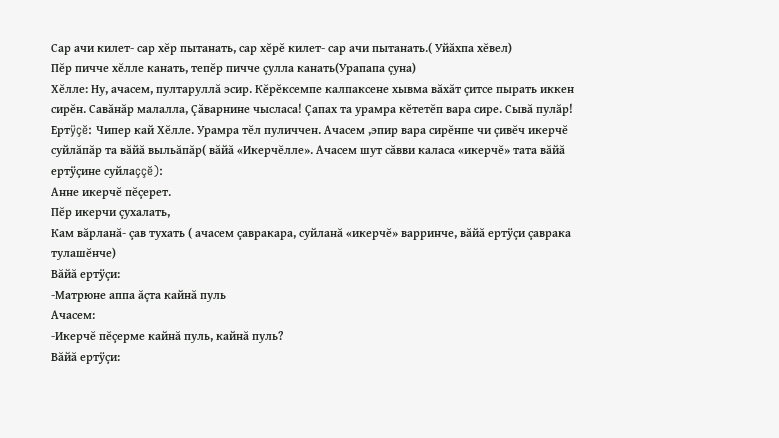Сар ачи килет- сар хĕр пытанать, сар хĕрĕ килет- сар ачи пытанать.( Уйăхпа хĕвел)
Пĕр пичче хĕлле канать, тепĕр пичче çулла канать(Урапапа çуна)
Хĕлле: Ну, ачасем, пултаруллă эсир. Кĕрĕксемпе калпаксене хывма вăхăт çитсе пырать иккен сирĕн. Савăнăр малалла, Çăварнине чысласа! Çапах та урамра кĕтетĕп вара сире. Сывă пулăр!
Ертÿçĕ: Чипер кай Хĕлле. Урамра тĕл пуличчен. Ачасем ,эпир вара сирĕнпе чи çивĕч икерчĕ суйлăпăр та вăйă выльăпăр( вăйă «Икерчĕлле». Ачасем шут сăвви каласа «икерчĕ» тата вăйă ертÿçине суйлаççĕ):
Анне икерчĕ пĕçерет.
Пĕр икерчи çухалать,
Кам вăрланă- çав тухать ( ачасем çавракара, суйланă «икерчĕ» варринче, вăйă ертÿçи çаврака тулашĕнче)
Вăйă ертÿçи:
-Матрюне аппа ăçта кайнă пуль
Ачасем:
-Икерчĕ пĕçерме кайнă пуль, кайнă пуль?
Вăйă ертÿçи: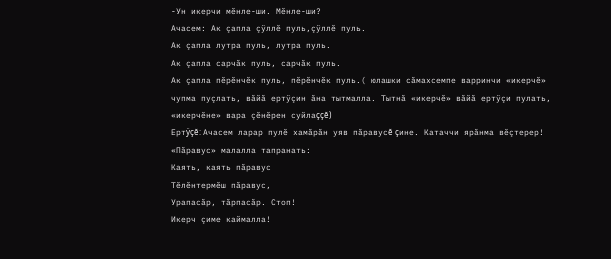-Ун икерчи мĕнле-ши. Мĕнле-ши?
Ачасем: Ак çапла çÿллĕ пуль,çÿллĕ пуль.
Ак çапла лутра пуль, лутра пуль.
Ак çапла сарчăк пуль, сарчăк пуль.
Ак çапла пĕрĕнчĕк пуль, пĕрĕнчĕк пуль.( юлашки сăмахсемпе варринчи «икерчĕ» чупма пуçлать, вăйă ертÿçин ăна тытмалла. Тытнă «икерчĕ» вăйă ертÿçи пулать, «икерчĕне» вара çĕнĕрен суйлаççĕ)
Ертÿçĕ: Ачасем ларар пулĕ хамăрăн уяв пăравусĕ çине. Катаччи ярăнма вĕçтерер!
«Пăравус» малалла тапранать:
Каять, каять пăравус
Тĕлĕнтермĕш пăравус,
Урапасăр, тăрпасăр. Стоп!
Икерч çиме каймалла!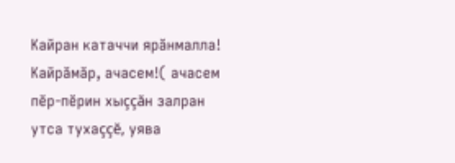Кайран катаччи ярăнмалла!
Кайрăмăр, ачасем!( ачасем пĕр-пĕрин хыççăн залран утса тухаççĕ, уява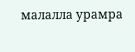малалла урамра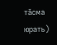тăсма юрать)